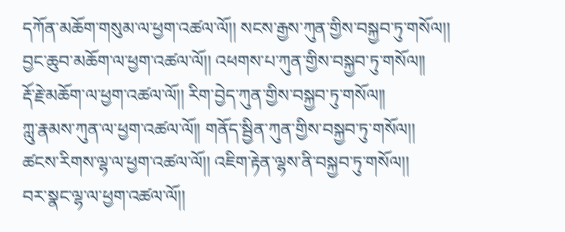དཀོན་མཆོག་གསུམ་ལ་ཕྱག་འཚལ་ལོ།། སངས་རྒྱས་ཀུན་གྱིས་བསྐྱབ་ཏུ་གསོལ།།
བྱང་ཆུབ་མཆོག་ལ་ཕྱག་འཚལ་ལོ།། འཕགས་པ་ཀུན་གྱིས་བསྐྱབ་ཏུ་གསོལ།།
རྡོ་རྗེ་མཆོག་ལ་ཕྱག་འཚལ་ལོ།། རིག་བྱེད་ཀུན་གྱིས་བསྐྱབ་ཏུ་གསོལ།།
ཀླུ་རྣམས་ཀུན་ལ་ཕྱག་འཚལ་ལོ།། གནོད་སྦྱིན་ཀུན་གྱིས་བསྐྱབ་ཏུ་གསོལ།།
ཚངས་རིགས་ལྷ་ལ་ཕྱག་འཚལ་ལོ།། འཇིག་རྟེན་ལྷས་ནི་བསྐྱབ་ཏུ་གསོལ།།
བར་སྣང་ལྷ་ལ་ཕྱག་འཚལ་ལོ།།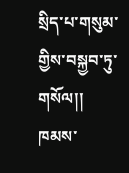སྲིད་པ་གསུམ་གྱིས་བསྐྱབ་ཏུ་གསོལ།།
ཁམས་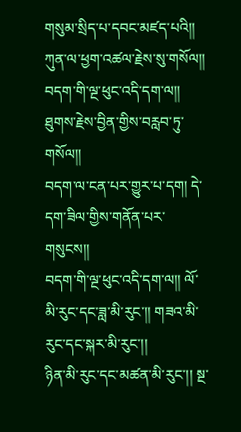གསུམ་སྲིད་པ་དབང་མཛད་པའི།། ཀུན་ལ་ཕྱག་འཚལ་རྗེས་སུ་གསོལ།།
བདག་གི་ལྔ་ཕུང་འདི་དག་ལ།། ཐུགས་རྗེས་བྱིན་གྱིས་བརླབ་ཏུ་གསོལ།།
བདག་ལ་ངན་པར་གྱུར་པ་དག། དེ་དག་ཟིལ་གྱིས་གནོན་པར་གསུངས།།
བདག་གི་ལྔ་ཕུང་འདི་དག་ལ།། ལོ་མི་རུང་དང་ཟླ་མི་རུང་།། གཟའ་མི་རུང་དང་སྐར་མི་རུང་།།
ཉིན་མི་རུང་དང་མཚན་མི་རུང་།། སྔ་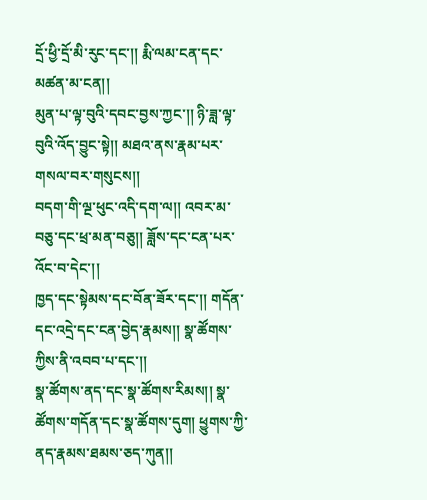དྲོ་ཕྱི་དྲོ་མི་རུང་དང་།། རྨི་ལམ་ངན་དང་མཚན་མ་ངན།།
མུན་པ་ལྟ་བུའི་དབང་བྱས་ཀྱང་།། ཉི་ཟླ་ལྟ་བུའི་འོད་བྱུང་སྟེ།། མཐའ་ནས་རྣམ་པར་གསལ་བར་གསུངས།།
བདག་གི་ལྔ་ཕུང་འདི་དག་ལ།། འབར་མ་བཅུ་དང་ཕྲ་མན་བཅུ།། ཟློས་དང་ངན་པར་འོང་བ་དེང་།།
ཁྱད་དང་སྟེམས་དང་བོན་ཟོར་དང་།། གདོན་དང་འདྲེ་དང་ངན་བྱེད་རྣམས།། སྣ་ཚོགས་ཀྱིས་ནི་འབབ་པ་དང་།།
སྣ་ཚོགས་ནད་དང་སྣ་ཚོགས་རིམས།། སྣ་ཚོགས་གདོན་དང་སྣ་ཚོགས་དུག། ཕྱུགས་ཀྱི་ནད་རྣམས་ཐམས་ཅད་ཀུན།།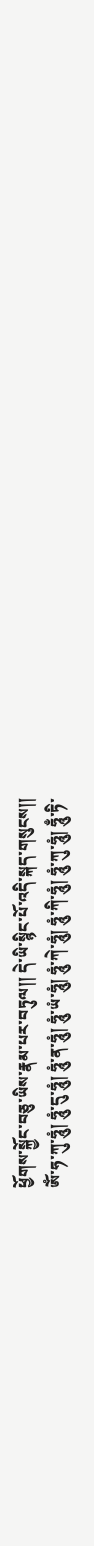ཕྱོགས་སྐྱོང་བཅུ་ཡིས་རྣམ་པར་བཏུལ།། དེ་ཡི་སྙིང་པོ་འདི་སྐད་གསུངས།།
ཨོཾ་ཧ་ཀུ་ཧཱུཾ། ཧཱུཾ་དུ་ཧཱུཾ། ཧཱུཾ་ན་ཧཱུཾ། ཧཱུཾ་ཡཾ་ཧཱུཾ། ཧཱུཾ་ཀེ་ཧཱུཾ། ཧཱུཾ་ཀི་ཧཱུཾ། ཧཱུཾ་ཀུ་ཧཱུཾ། ཧཱུྃ་ཏི་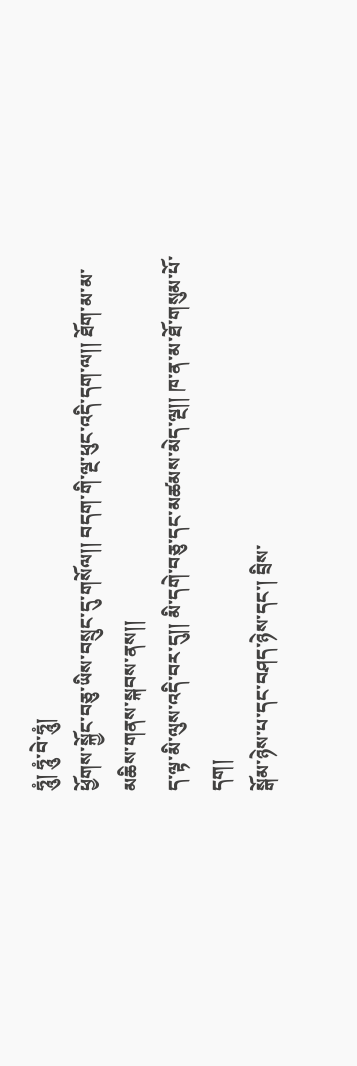ཧཱུཾ། ཧཱུཾ་བེ་ཧཱུཾ།
ཕྱོགས་སྐྱོང་བཅུ་ཡིས་བསྲུང་དུ་གསོལ།། བདག་གི་ལྔ་ཕུང་འདི་དག་ལ།། ཐོག་མ་མ་མཆིས་གནས་སྐབས་ནས།།
ད་ལྟ་མི་ལུས་འདི་བར་དུ།། མི་དགེ་བཅུ་དང་མཚམས་མེད་ལྔ།། ཁ་ན་མ་ཐོ་གསུམ་པོ་དག།
སྒོམ་ཉེས་པ་དང་བཤད་ཉེས་དང་། བྲིས་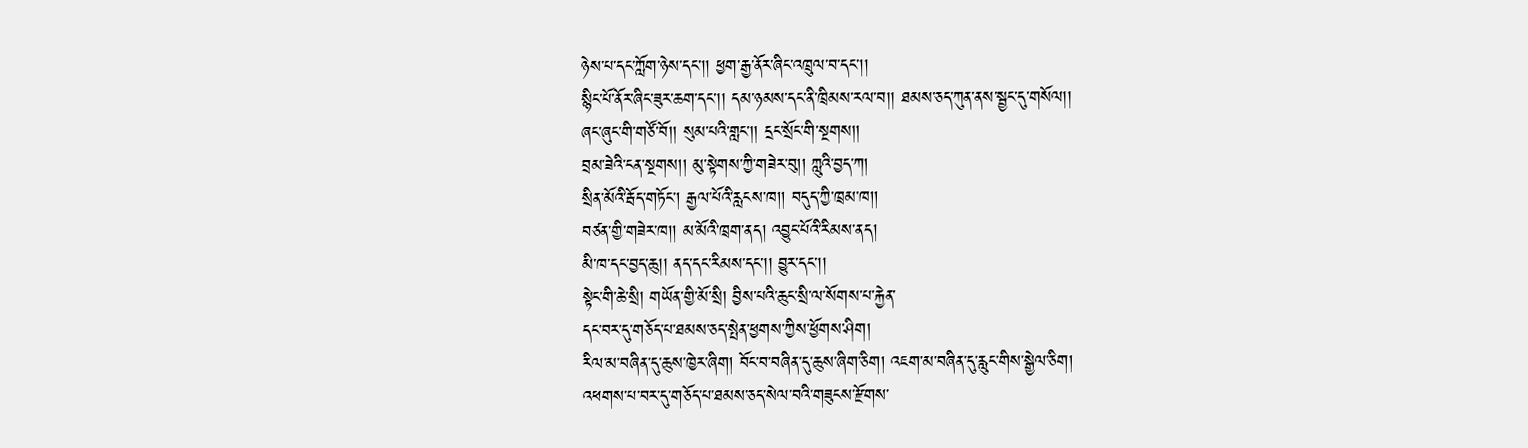ཉེས་པ་དང་ཀློག་ཉེས་དང་།། ཕྱག་རྒྱ་ནོར་ཞིང་འཁྲུལ་བ་དང་།།
སྙིང་པོ་ནོར་ཞིང་ཟུར་ཆག་དང་།། དམ་ཉམས་དང་ནི་ཁྲིམས་རལ་བ།། ཐམས་ཅད་ཀུན་ནས་སྦྱང་དུ་གསོལ།།
ཞང་ཞུང་གི་གཙོ་བོ།། སུམ་པའི་གླང་།། དྲང་སྲོང་གི་སྔགས།།
བྲམ་ཟེའི་ངན་སྔགས།། མུ་སྟེགས་ཀྱི་གཟེར་བུ།། ཀླུའི་བྱད་ཀ།
སྲིན་མོའི་རྦོད་གཏོང་། རྒྱལ་པོའི་རླངས་ཁ།། བདུད་ཀྱི་ཁྲམ་ཁ།།
བཙན་གྱི་གཟེར་ཁ།། མ་མོའི་ཁྲག་ནད། འབྱུང་པོའི་རིམས་ནད།
མི་ཁ་དང་བྱད་ཆུ།། ནད་དང་རིམས་དང་།། བྱུར་དང་།།
སྟེང་གི་ཆེ་སྲི། གཡོན་གྱི་མོ་སྲི། བྱིས་པའི་ཆུང་སྲི་ལ་སོགས་པ་རྐྱེན་
དང་བར་དུ་གཅོད་པ་ཐམས་ཅད་སྤེན་ཕྱགས་ཀྱིས་ཕྱོགས་ཤིག།
རིལ་མ་བཞིན་དུ་ཆུས་ཁྱེར་ཞིག། བོང་བ་བཞིན་དུ་ཆུས་ཞིག་ཅིག། འཇག་མ་བཞིན་དུ་རླུང་གིས་སྒྱེལ་ཅིག།
འཕགས་པ་བར་དུ་གཅོད་པ་ཐམས་ཅད་སེལ་བའི་གཟུངས་རྫོགས་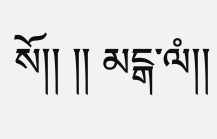སོ།། །། མངྒ་ལཾ།།